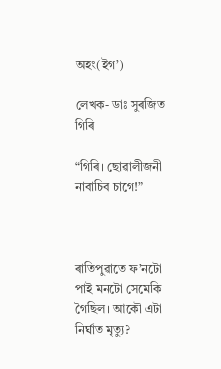অহং(ইগ’)

লেখক- ডাঃ সুৰজিত গিৰি

“গিৰি। ছোৱালীজনী নাবাচিব চাগে!”



ৰাতিপুৱাতে ফ’নটো পাই মনটো সেমেকি গৈছিল। আকৌ এটা নিৰ্ঘাত মৃত্যু?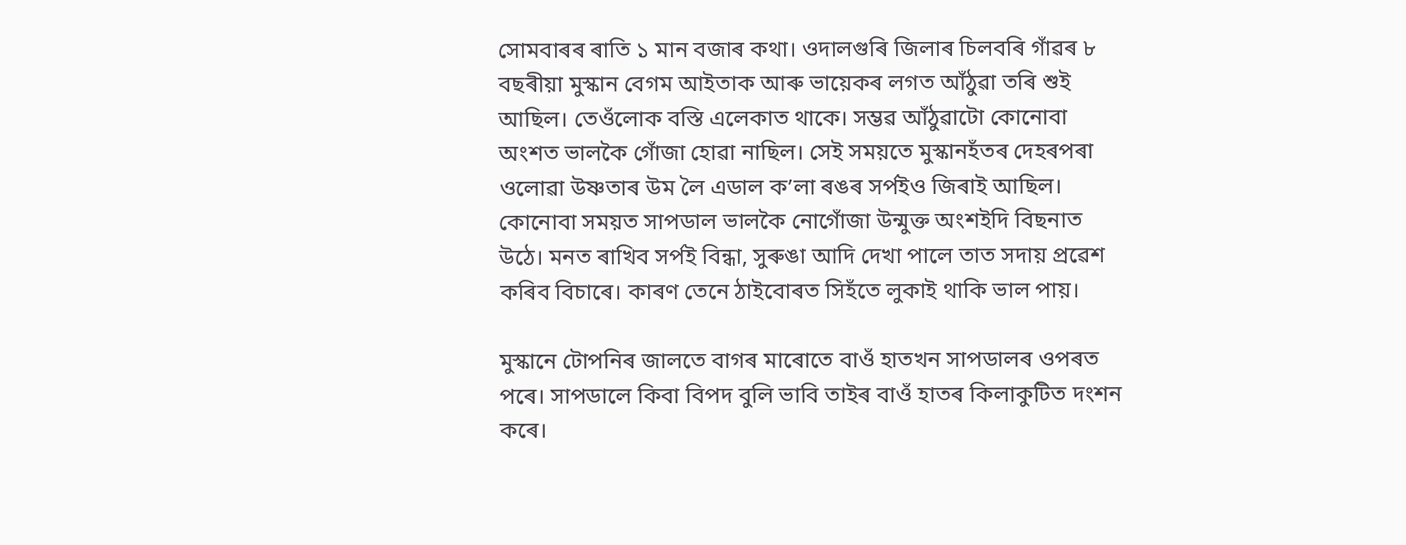সোমবাৰৰ ৰাতি ১ মান বজাৰ কথা। ওদালগুৰি জিলাৰ চিলবৰি গাঁৱৰ ৮ বছৰীয়া মুস্কান বেগম আইতাক আৰু ভায়েকৰ লগত আঁঠুৱা তৰি শুই আছিল। তেওঁলোক বস্তি এলেকাত থাকে। সম্ভৱ আঁঠুৱাটো কোনোবা অংশত ভালকৈ গোঁজা হোৱা নাছিল। সেই সময়তে মুস্কানহঁতৰ দেহৰপৰা ওলোৱা উষ্ণতাৰ উম লৈ এডাল ক’লা ৰঙৰ সৰ্পইও জিৰাই আছিল। কোনোবা সময়ত সাপডাল ভালকৈ নোগোঁজা উন্মুক্ত অংশইদি বিছনাত উঠে। মনত ৰাখিব সৰ্পই বিন্ধা, সুৰুঙা আদি দেখা পালে তাত সদায় প্ৰৱেশ কৰিব বিচাৰে। কাৰণ তেনে ঠাইবোৰত সিহঁতে লুকাই থাকি ভাল পায়।

মুস্কানে টোপনিৰ জালতে বাগৰ মাৰোতে বাওঁ হাতখন সাপডালৰ ওপৰত পৰে। সাপডালে কিবা বিপদ বুলি ভাবি তাইৰ বাওঁ হাতৰ কিলাকুটিত দংশন কৰে।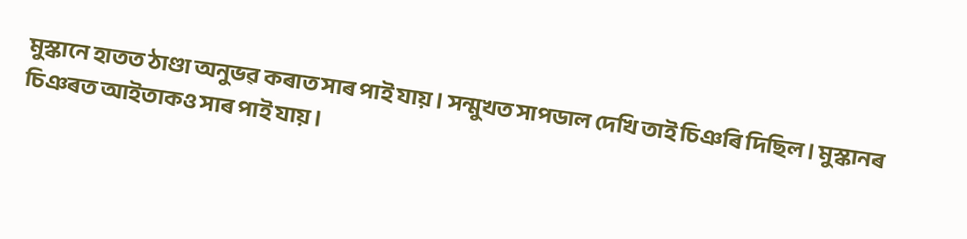মুস্কানে হাতত ঠাণ্ডা অনুভৱ কৰাত সাৰ পাই যায়। সন্মুখত সাপডাল দেখি তাই চিঞৰি দিছিল। মুস্কানৰ চিঞৰত আইতাকও সাৰ পাই যায়।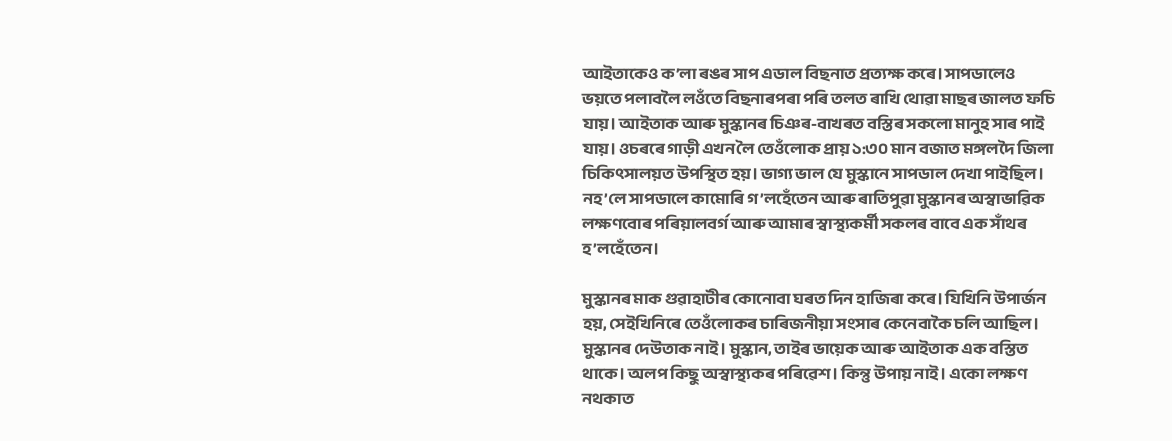আইতাকেও ক’লা ৰঙৰ সাপ এডাল বিছনাত প্ৰত্যক্ষ কৰে। সাপডালেও ভয়তে পলাবলৈ লওঁতে বিছনাৰপৰা পৰি তলত ৰাখি থোৱা মাছৰ জালত ফচি যায়। আইতাক আৰু মুস্কানৰ চিঞৰ-বাখৰত বস্তিৰ সকলো মানুহ সাৰ পাই‌ যায়। ওচৰৰে গাড়ী এখন লৈ তেওঁলোক প্ৰায় ১:৩০ মান বজাত মঙ্গলদৈ জিলা চিকিৎসালয়ত উপস্থিত হয়। ভাগ্য ভাল যে মুস্কানে সাপডাল দেখা পাইছিল। নহ’লে সাপডালে কামোৰি গ’লহেঁতেন আৰু ৰাতিপুৱা মুস্কানৰ অস্বাভাৱিক লক্ষণবোৰ পৰিয়ালবৰ্গ আৰু আমাৰ স্বাস্থ্যকৰ্মী সকলৰ বাবে এক সাঁথৰ হ’লহেঁতেন।

মুস্কানৰ মাক গুৱাহাটীৰ কোনোবা ঘৰত দিন হাজিৰা কৰে। যিখিনি উপাৰ্জন হয়, সেইখিনিৰে তেওঁলোকৰ চাৰিজনীয়া সংসাৰ কেনেবাকৈ চলি আছিল। মুস্কানৰ দেউতাক নাই। মুস্কান, তাইৰ ভায়েক আৰু আইতাক এক বস্তিত থাকে। অলপ কিছু অস্বাস্থ্যকৰ পৰিৱেশ। কিন্তু উপায় নাই। একো লক্ষণ নথকাত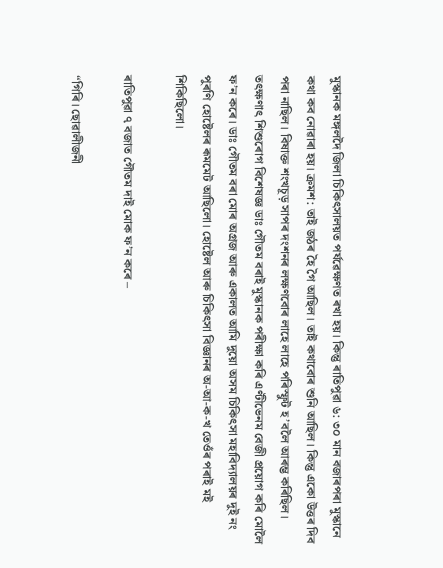মুস্কানক মঙ্গলদৈ জিলা চিকিৎসালয়ত পৰ্যৱেক্ষণত ৰখা হয়। কিন্তু ৰাতিপুৱা ৬: ৩০ মান বজাৰপৰা মুস্কানে কথা কব নোৱাৰা হয়। ক্ৰমশ: তাই জঠৰ হৈ গৈ আছিল। তাই কথাবোৰ শুনি আছিল। কিন্তু একো উত্তৰ দিব পৰা নাছিল। বিষাক্ত শংখচূড় সাপৰ দংশনৰ লক্ষণবোৰ লাহে লাহে পৰিস্ফুট হ’বলৈ আৰম্ভ কৰিছিল। তৎক্ষণাৎ শিশুৰোগ বিশেষজ্ঞ ডাঃ গৌতম বৰাই মুস্কানক পৰীক্ষা কৰি এণ্টীভেনম বেজী প্ৰয়োগ কৰি মোলৈ ফ’ন কৰে। ডাঃ গৌতম বৰা মোৰ অগ্ৰজ আৰু একালত আমি দুয়ো অসম চিকিৎসা মহাবিদ্যালয়ৰ দুই নং পুৰণি হোষ্টেলৰ ৰূমমেট আছিলো। হোষ্টেল আৰু চিকিৎসা বিজ্ঞানৰ অ-আ-ক-খ তেওঁৰ পৰাই মই শিকিছিলো।

ৰাতিপুৱা ৭ বজাত গৌতম দাই মোক ফ’ন কৰে –

“গিৰি। ছোৱালীজনী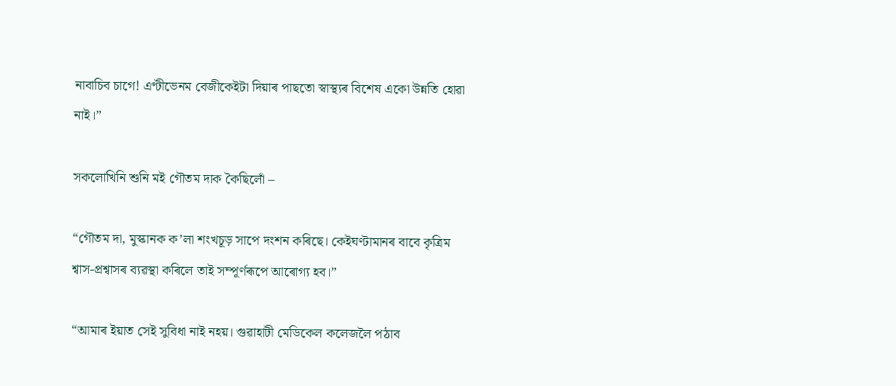নাবাচিব চাগে! এণ্টীভেনম বেজীকেইটা দিয়াৰ পাছতো স্বাস্থ্যৰ বিশেষ একো উন্নতি হোৱা নাই।”

সকলোখিনি শুনি মই গৌতম দাক কৈছিলোঁ –

“গৌতম দা, মুস্কানক ক’লা শংখচূড় সাপে দংশন কৰিছে। কেইঘণ্টামানৰ বাবে কৃত্ৰিম শ্বাস-প্ৰশ্বাসৰ ব্যৱস্থা কৰিলে তাই সম্পূৰ্ণৰূপে আৰোগ্য হব।”

“আমাৰ ইয়াত সেই সুবিধা নাই নহয়। গুৱাহাটী মেডিকেল কলেজলৈ পঠাব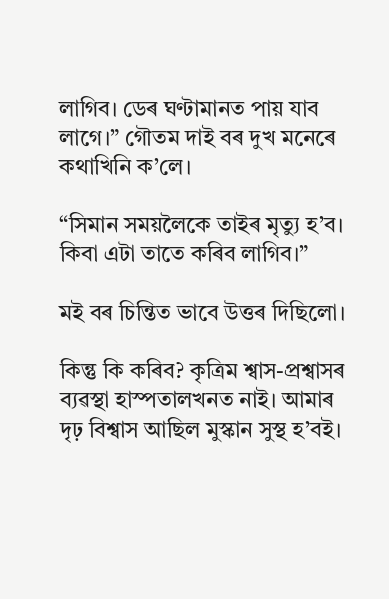লাগিব। ডেৰ ঘণ্টামানত পায় যাব লাগে।” গৌতম দাই বৰ দুখ মনেৰে কথাখিনি ক’লে।

“সিমান সময়লৈকে তাইৰ মৃত্যু হ’ব। কিবা এটা তাতে কৰিব লাগিব।”

মই বৰ চিন্তিত ভাবে উত্তৰ দিছিলো।

কিন্তু কি কৰিব? কৃত্ৰিম শ্বাস-প্ৰশ্বাসৰ ব্যৱস্থা হাস্পতালখনত নাই। আমাৰ দৃঢ় বিশ্বাস আছিল মুস্কান সুস্থ হ’বই।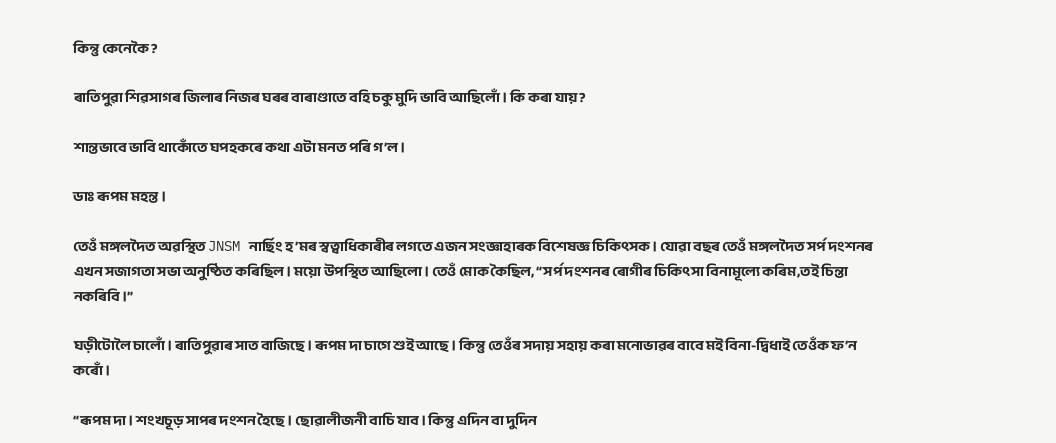কিন্তু কেনেকৈ?

ৰাতিপুৱা শিৱসাগৰ জিলাৰ নিজৰ ঘৰৰ বাৰাণ্ডাতে বহি চকু মুদি ভাবি আছিলোঁ। কি কৰা যায়?

শান্তভাবে ভাবি থাকোঁতে ঘপহকৰে কথা এটা মনত পৰি গ’ল।

ডাঃ ৰূপম মহন্ত।

তেওঁ মঙ্গলদৈত অৱস্থিত JNSM নাৰ্ছিং হ’মৰ স্বত্বাধিকাৰীৰ লগতে এজন সংজ্ঞাহাৰক বিশেষজ্ঞ চিকিৎসক। যোৱা বছৰ তেওঁ মঙ্গলদৈত সৰ্প দংশনৰ এখন সজাগতা সভা অনুষ্ঠিত কৰিছিল। ময়ো উপস্থিত আছিলো। তেওঁ মোক কৈছিল, “সৰ্প দংশনৰ ৰোগীৰ চিকিৎসা বিনামূল্যে কৰিম,তই চিন্তা নকৰিবি।”

ঘড়ীটোলৈ চালোঁ। ৰাতিপুৱাৰ সাত বাজিছে। ৰূপম দা চাগে শুই আছে। কিন্তু তেওঁৰ সদায় সহায় কৰা মনোভাৱৰ বাবে মই বিনা-দ্বিধাই তেওঁক ফ’ন কৰোঁ।

“ৰূপম দা। শংখচূড় সাপৰ দংশন হৈছে। ছোৱালীজনী বাচি যাব। কিন্তু এদিন বা দুদিন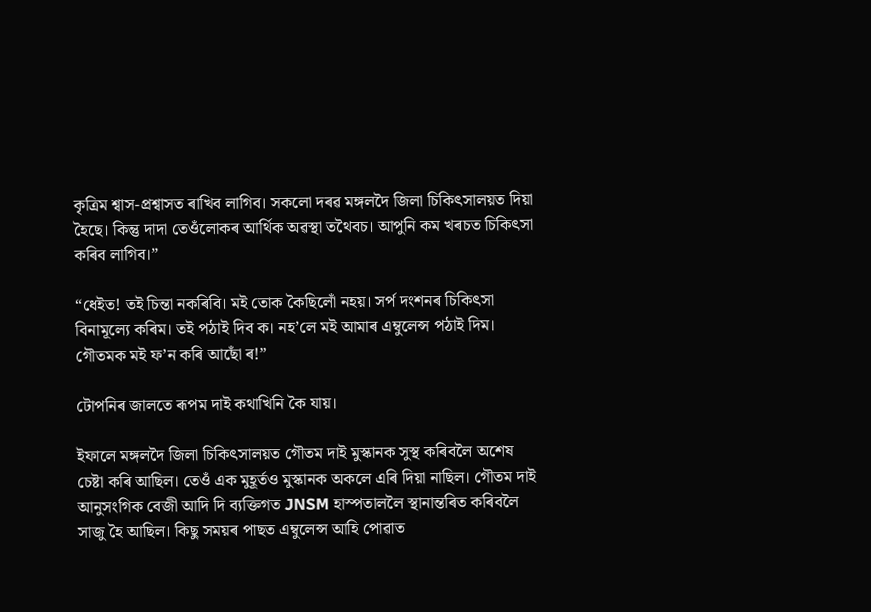কৃত্ৰিম শ্বাস-প্ৰশ্বাসত ৰাখিব লাগিব। সকলো দৰৱ মঙ্গলদৈ জিলা চিকিৎসালয়ত দিয়া হৈছে। কিন্তু দাদা তেওঁলোকৰ আৰ্থিক অৱস্থা তথৈবচ। আপুনি কম খৰচত চিকিৎসা কৰিব লাগিব।”

“ধেইত! তই চিন্তা নকৰিবি। মই তোক কৈছিলোঁ নহয়। সৰ্প দংশনৰ চিকিৎসা বিনামূল্যে কৰিম। তই পঠাই দিব ক। নহ’লে মই আমাৰ এম্বুলেন্স পঠাই দিম। গৌতমক মই ফ’ন কৰি আছোঁ ৰ!”

টোপনিৰ জালতে ৰূপম দাই কথাখিনি কৈ যায়।

ইফালে মঙ্গলদৈ জিলা চিকিৎসালয়ত গৌতম দাই মুস্কানক সুস্থ কৰিবলৈ অশেষ চেষ্টা কৰি আছিল। তেওঁ এক মুহূৰ্তও মুস্কানক অকলে এৰি দিয়া নাছিল। গৌতম দাই আনুসংগিক বেজী আদি দি ব্যক্তিগত JNSM হাস্পতাললৈ স্থানান্তৰিত কৰিবলৈ সাজু হৈ আছিল। কিছু সময়ৰ পাছত এম্বুলেন্স আহি পোৱাত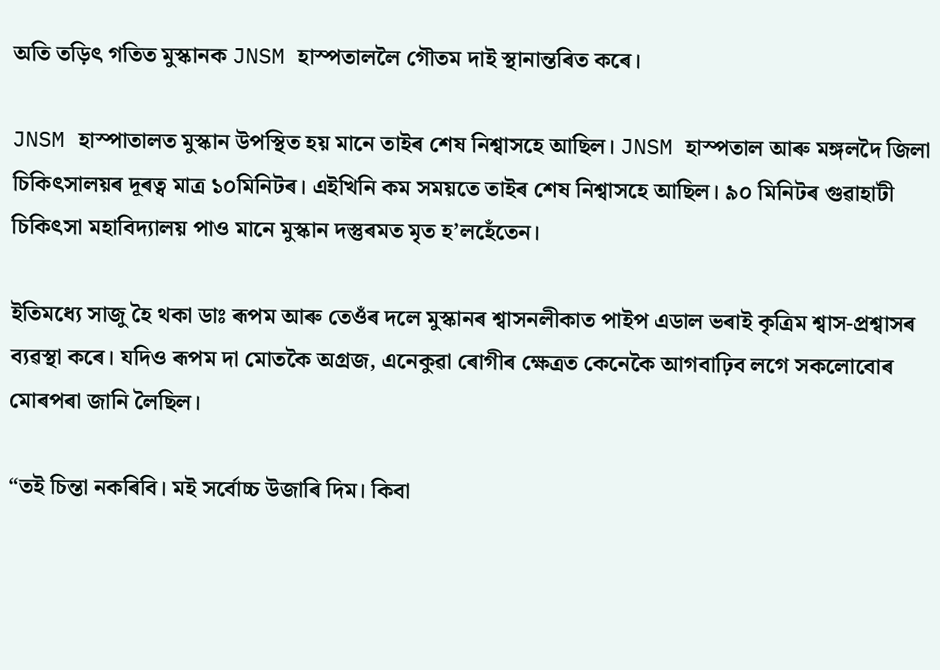অতি তড়িৎ গতিত মুস্কানক JNSM হাস্পতাললৈ গৌতম দাই স্থানান্তৰিত কৰে।

JNSM হাস্পাতালত মুস্কান উপস্থিত হয় মানে তাইৰ শেষ নিশ্বাসহে আছিল। JNSM হাস্পতাল আৰু মঙ্গলদৈ জিলা চিকিৎসালয়ৰ দূৰত্ব মাত্ৰ ১০মিনিটৰ। এইখিনি কম সময়তে তাইৰ শেষ নিশ্বাসহে আছিল। ৯০ মিনিটৰ গুৱাহাটী চিকিৎসা মহাবিদ্যালয় পাও মানে মুস্কান দস্তুৰমত মৃত হ’লহেঁতেন।

ইতিমধ্যে সাজু হৈ থকা ডাঃ ৰূপম আৰু তেওঁৰ দলে মুস্কানৰ শ্বাসনলীকাত পাইপ এডাল ভৰাই কৃত্ৰিম শ্বাস-প্ৰশ্বাসৰ ব্যৱস্থা কৰে। যদিও ৰূপম দা মোতকৈ অগ্ৰজ, এনেকুৱা ৰোগীৰ ক্ষেত্ৰত কেনেকৈ আগবাঢ়িব লগে সকলোবোৰ মোৰপৰা জানি লৈছিল।

“তই চিন্তা নকৰিবি। মই সৰ্বোচ্চ উজাৰি দিম। কিবা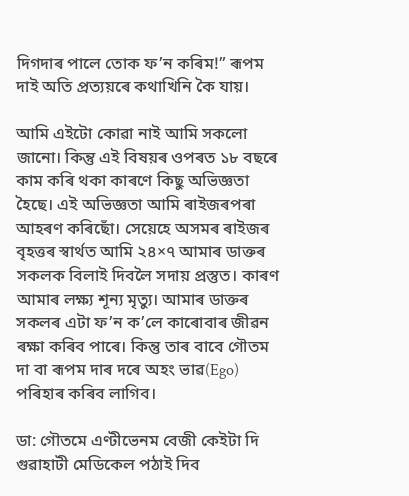দিগদাৰ পালে তোক ফ’ন কৰিম!” ৰূপম দাই অতি প্ৰত্যয়ৰে কথাখিনি কৈ যায়।

আমি এইটো কোৱা নাই আমি সকলো জানো। কিন্তু এই বিষয়ৰ ওপৰত ১৮ বছৰে কাম কৰি থকা কাৰণে কিছু অভিজ্ঞতা হৈছে। এই অভিজ্ঞতা আমি ৰাইজৰপৰা আহৰণ কৰিছোঁ। সেয়েহে অসমৰ ৰাইজৰ বৃহত্তৰ স্বাৰ্থত আমি ২৪×৭ আমাৰ ডাক্তৰ সকলক বিলাই দিবলৈ সদায় প্ৰস্তুত। কাৰণ আমাৰ লক্ষ্য শূন্য মৃত্যু। আমাৰ ডাক্তৰ সকলৰ এটা ফ’ন ক’লে কাৰোবাৰ জীৱন ৰক্ষা কৰিব পাৰে। কিন্তু তাৰ বাবে গৌতম দা বা ৰূপম দাৰ দৰে অহং ভাৱ(Ego) পৰিহাৰ কৰিব লাগিব।

ডা: গৌতমে এণ্টীভেনম বেজী কেইটা দি গুৱাহাটী মেডিকেল পঠাই দিব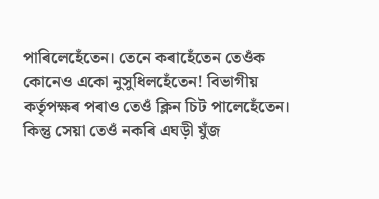পাৰিলেহেঁতেন। তেনে কৰাহেঁতেন তেওঁক কোনেও একো নুসুধিলহেঁতেন! বিভাগীয় কৰ্তৃপক্ষৰ পৰাও তেওঁ ক্লিন চিট পালেহেঁতেন। কিন্তু সেয়া তেওঁ নকৰি এঘড়ী যুঁজ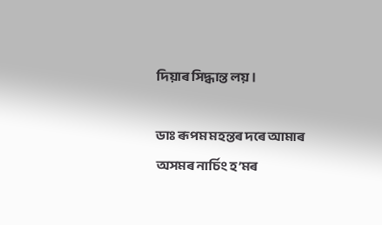দিয়াৰ সিদ্ধান্ত লয়।

ডাঃ ৰূপম মহন্তৰ দৰে আমাৰ অসমৰ নাৰ্চিং হ’মৰ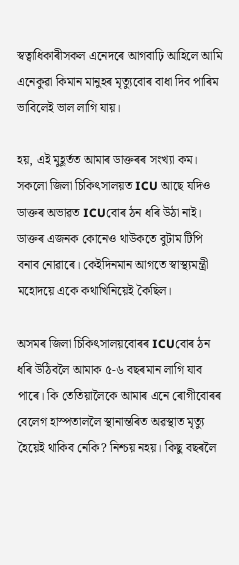স্বত্বাধিকাৰীসকল এনেদৰে আগবাঢ়ি আহিলে আমি এনেকুৱা কিমান মানুহৰ মৃত্যুবোৰ বাধা দিব পাৰিম ভাবিলেই ভাল লাগি যায়।

হয়, এই মুহূৰ্তত আমাৰ ডাক্তৰৰ সংখ্যা কম। সকলো জিলা চিকিৎসালয়ত ICU আছে যদিও ডাক্তৰ অভাৱত ICUবোৰ ঠন ধৰি উঠা নাই। ডাক্তৰ এজনক কোনেও থাউকতে বুটাম টিপি বনাব নোৱাৰে। কেইদিনমান আগতে স্বাস্থ্যমন্ত্ৰী মহোদয়ে একে কথাখিনিয়েই কৈছিল।

অসমৰ জিলা চিকিৎসালয়বোৰৰ ICUবোৰ ঠন ধৰি উঠিবলৈ আমাক ৫-৬ বছৰমান লাগি যাব পাৰে। কি তেতিয়ালৈকে আমাৰ এনে ৰোগীবোৰৰ বেলেগ হাস্পতাললৈ স্থানান্তৰিত অৱস্থাত মৃত্যু হৈয়েই থাকিব নেকি? নিশ্চয় নহয়। কিছু বছৰলৈ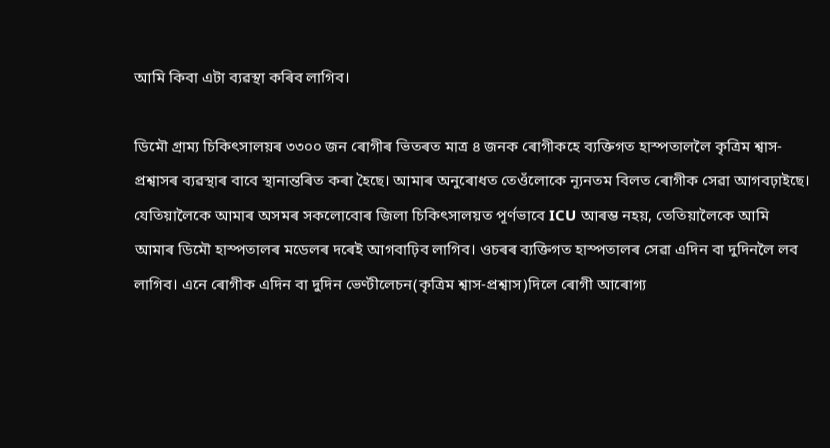আমি কিবা এটা ব্যৱস্থা কৰিব লাগিব।

ডিমৌ গ্ৰাম্য চিকিৎসালয়ৰ ৩৩০০ জন ৰোগীৰ ভিতৰত মাত্ৰ ৪ জনক ৰোগীকহে ব্যক্তিগত হাস্পতাললৈ কৃত্ৰিম শ্বাস-প্ৰশ্বাসৰ ব্যৱস্থাৰ বাবে স্থানান্তৰিত কৰা হৈছে। আমাৰ অনুৰোধত তেওঁলোকে ন্যূনতম বিলত ৰোগীক সেৱা আগবঢ়াইছে। যেতিয়ালৈকে আমাৰ অসমৰ সকলোবোৰ জিলা চিকিৎসালয়ত পূৰ্ণভাবে ICU আৰম্ভ নহয়, তেতিয়ালৈকে আমি আমাৰ ডিমৌ হাস্পতালৰ মডেলৰ দৰেই আগবাঢ়িব লাগিব। ওচৰৰ ব্যক্তিগত হাস্পতালৰ সেৱা এদিন বা দুদিনলৈ লব লাগিব। এনে ৰোগীক এদিন বা দুদিন ভেণ্টীলেচন(কৃত্ৰিম শ্বাস-প্ৰশ্বাস)দিলে ৰোগী আৰোগ্য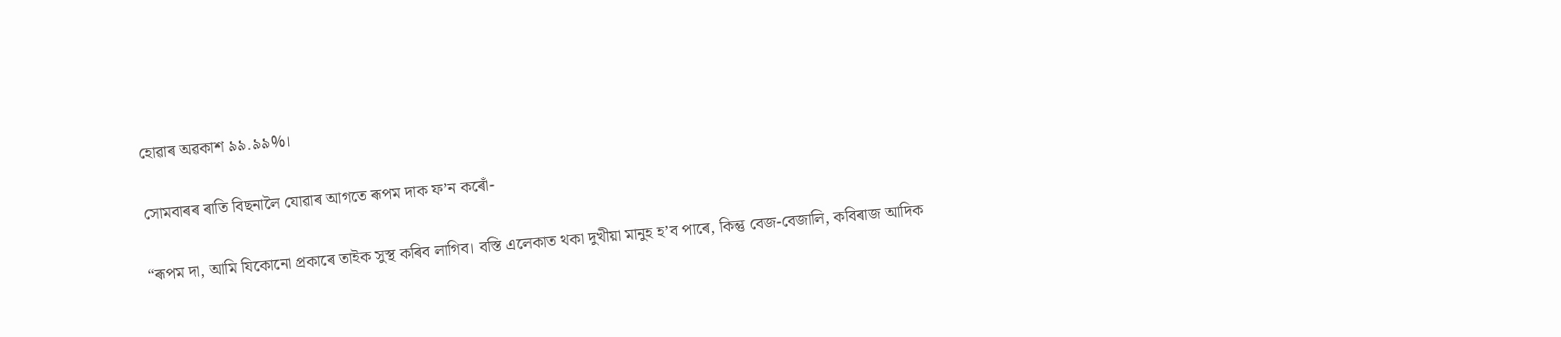হোৱাৰ অৱকাশ ৯৯.৯৯%।

সোমবাৰৰ ৰাতি বিছনালৈ যোৱাৰ আগতে ৰূপম দাক ফ’ন কৰোঁ-

“ৰূপম দা, আমি যিকোনো প্ৰকাৰে তাইক সুস্থ কৰিব লাগিব। বস্তি এলেকাত থকা দুখীয়া মানুহ হ’ব পাৰে, কিন্তু বেজ-বেজালি, কবিৰাজ আদিক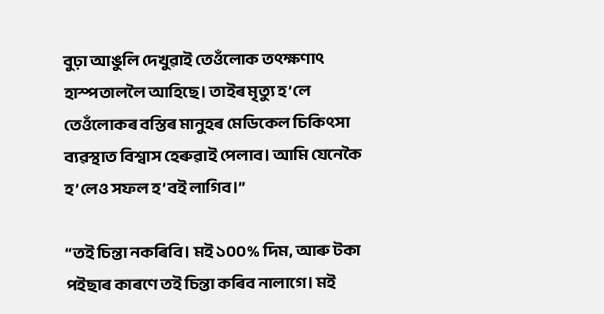বুঢ়া আঙুলি দেখুৱাই তেওঁলোক তৎক্ষণাৎ হাস্পতাললৈ আহিছে। তাইৰ মৃত্যু হ’লে তেওঁলোকৰ বস্তিৰ মানুহৰ মেডিকেল চিকিৎসা ব্যৱস্থাত বিশ্বাস হেৰুৱাই পেলাব। আমি যেনেকৈ হ’লেও সফল হ’বই লাগিব।”

“তই চিন্তা নকৰিবি। মই ১০০% দিম, আৰু টকা পইছাৰ কাৰণে তই চিন্তা কৰিব নালাগে। মই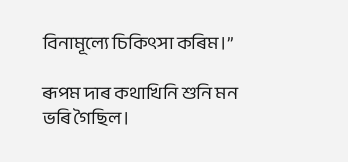বিনামূল্যে চিকিৎসা কৰিম।”

ৰূপম দাৰ কথাখিনি শুনি মন ভৰি গৈছিল।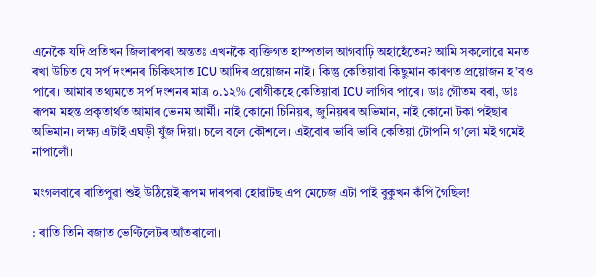এনেকৈ যদি প্ৰতিখন জিলাৰপৰা অন্ততঃ এখনকৈ ব্যক্তিগত হাস্পতাল আগবাঢ়ি অহাহেঁতেন? আমি সকলোৱে মনত ৰখা উচিত যে সৰ্প দংশনৰ চিকিৎসাত ICU আদিৰ প্ৰয়োজন নাই। কিন্তু কেতিয়াবা কিছুমান কাৰণত প্ৰয়োজন হ’বও পাৰে। আমাৰ তথ্যমতে সৰ্প দংশনৰ মাত্ৰ ০.১২% ৰোগীকহে কেতিয়াবা ICU লাগিব পাৰে। ডাঃ গৌতম বৰা, ডাঃ ৰূপম মহন্ত প্ৰকৃতাৰ্থত আমাৰ ভেনম আৰ্মী। নাই কোনো চিনিয়ৰ, জুনিয়ৰৰ অভিমান, নাই কোনো টকা পইছাৰ অভিমান। লক্ষ্য এটাই এঘড়ী যুঁজ দিয়া। চলে বলে কৌশলে। এইবোৰ ভাবি ভাবি কেতিয়া টোপনি গ’লো মই গমেই নাপালোঁ।

মংগলবাৰে ৰাতিপুৱা শুই উঠিয়েই ৰূপম দাৰপৰা হোৱাটছ এপ মেচেজ এটা পাই বুকুখন কঁপি গৈছিল!

: ৰাতি তিনি বজাত ভেণ্টিলেটৰ আঁতৰালো।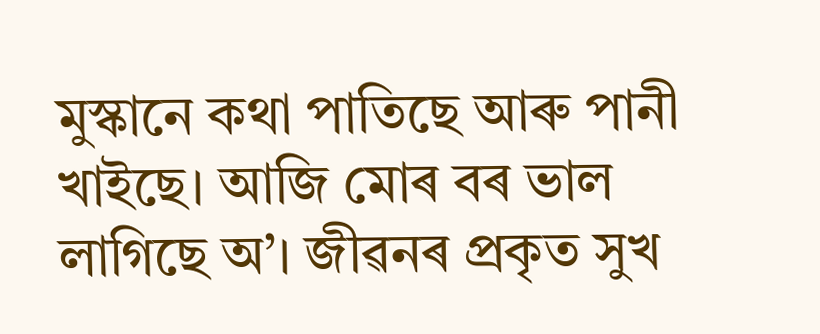মুস্কানে কথা পাতিছে আৰু পানী খাইছে। আজি মোৰ বৰ ভাল লাগিছে অ’। জীৱনৰ প্ৰকৃত সুখ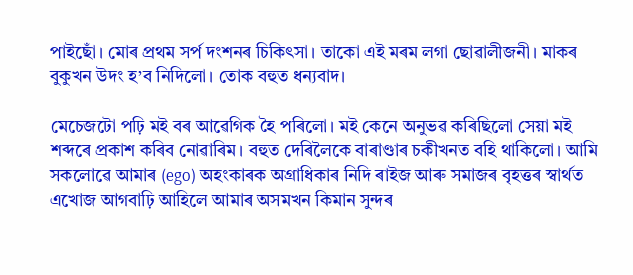পাইছোঁ। মোৰ প্ৰথম সৰ্প দংশনৰ চিকিৎসা। তাকো এই মৰম লগা ছোৱালীজনী। মাকৰ বুকুখন উদং হ’ব নিদিলো। তোক বহুত ধন্যবাদ।

মেচেজটো পঢ়ি মই বৰ আৱেগিক হৈ পৰিলো। মই কেনে অনুভৱ কৰিছিলো সেয়া মই শব্দৰে প্ৰকাশ কৰিব নোৱাৰিম। বহুত দেৰিলৈকে বাৰাণ্ডাৰ চকীখনত বহি থাকিলো। আমি সকলোৱে আমাৰ (ego) অহংকাৰক অগ্ৰাধিকাৰ নিদি ৰাইজ আৰু সমাজৰ বৃহত্তৰ স্বাৰ্থত এখোজ আগবাঢ়ি আহিলে আমাৰ অসমখন কিমান সুন্দৰ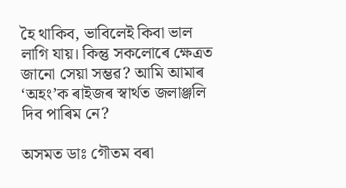হৈ থাকিব, ভাবিলেই কিবা ভাল লাগি যায়। কিন্তু সকলোৰে ক্ষেত্ৰত জানো সেয়া সম্ভৱ? আমি আমাৰ ‘অহং’ক ৰাইজৰ স্বাৰ্থত জলাঞ্জলি দিব পাৰিম নে?

অসমত ডাঃ গৌতম বৰা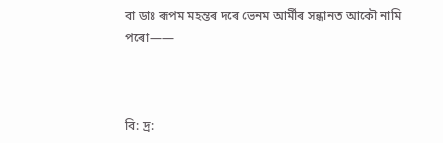বা ডাঃ ৰূপম মহন্তৰ দৰে ভেনম আৰ্মীৰ সন্ধানত আকৌ নামি পৰো——



বি: দ্ৰ: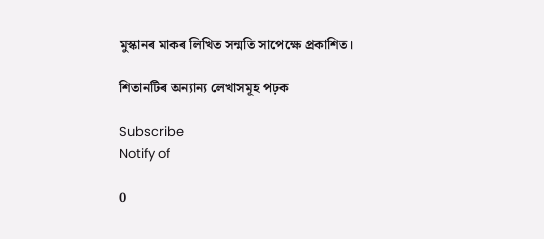মুস্কানৰ মাকৰ লিখিত সন্মতি সাপেক্ষে প্ৰকাশিত।

শিতানটিৰ অন্যান্য লেখাসমূহ পঢ়ক

Subscribe
Notify of

0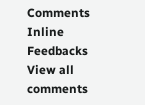Comments
Inline Feedbacks
View all comments